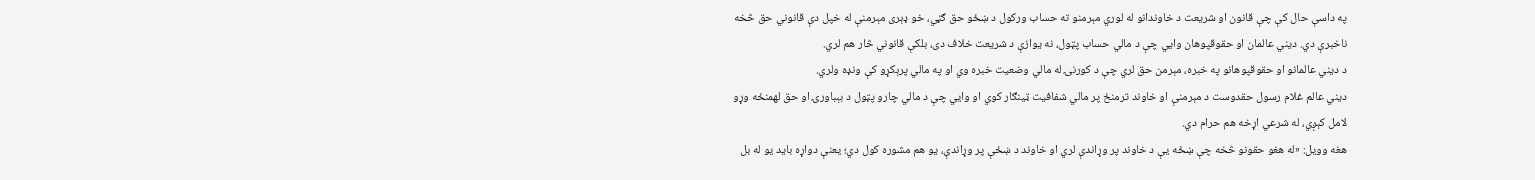په داسې حال کې چې قانون او شریعت د خاوندانو له لوري مېرمنو ته حساب ورکول د ښځو حق ګڼي، خو ډېری مېرمنې له خپل دې قانوني حق څخه ناخبرې دي. دیني عالمان او حقوقپوهان وايي چې د مالي حساب پټول، نه یوازې د شریعت خلاف دی، بلکې قانوني څار هم لري.
د دیني عالمانو او حقوقپوهانو په خبره، مېرمن حق لري چې د کورنۍ له مالي وضعیت خبره وي او په مالي پرېکړو کې ونډه ولري.
دیني عالم غلام رسول حقدوست د مېرمنې او خاوند ترمنځ پر مالي شفافیت ټينګار کوي او وايي چې د مالي چارو پټول د بېباورۍ او حق لهمنځه وړو لامل کېږي، له شرعي اړخه هم حرام دي.
هغه وویل: «له هغو حقونو څخه چې ښځه یې د خاوند پر وړاندې لري او خاوند د ښځې پر وړاندې، يو هم مشوره کول دي؛ يعنې دواړه بايد يو له بل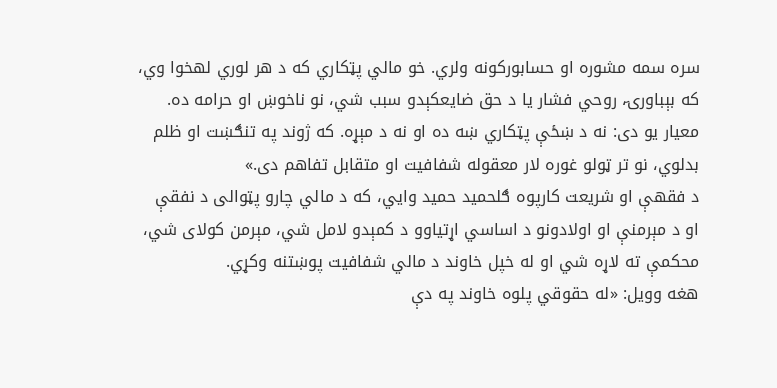سره سمه مشوره او حسابورکونه ولري. خو مالي پټکاري که د هر لوري لهخوا وي، که بېباورۍ، روحي فشار يا د حق ضايعکېدو سبب شي، نو ناخوښ او حرامه ده. معيار يو دی: نه د ښځې پټکاري ښه ده او نه د مېړه. که ژوند په تنګښت او ظلم بدلوي، نو تر ټولو غوره لار معقوله شفافيت او متقابل تفاهم دی.»
د فقهې او شریعت کارپوه ګلحمید حمید وايي، که د مالي چارو پټوالی د نفقې او د مېرمنې او اولادونو د اساسي اړتیاوو د کمېدو لامل شي، مېرمن کولای شي، محکمې ته لاړه شي او له خپل خاوند د مالي شفافیت پوښتنه وکړي.
هغه وویل: «له حقوقي پلوه خاوند په دې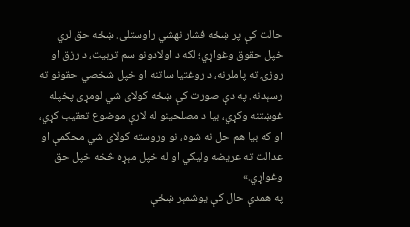حالت کې پر ښځه فشار نهشي راوستلی. ښځه حق لري خپل حقوق وغواړي؛ لکه د اولادونو سم تربيت، د رزق او روزۍ ته پاملرنه، د روغتيا ساتنه او خپل شخصي حقونو ته رسېدنه. په دې صورت کې ښځه کولای شي لومړی پخپله غوښتنه وکړي، بيا د مصلحينو له لارې موضوع تعقيب کړي، او که بيا هم حل نه شوه، نو وروسته کولای شي محکمې او عدالت ته عريضه وليکي او له خپل مېړه څخه خپل حق وغواړي.»
په همدې حال کې يوشمېر ښځې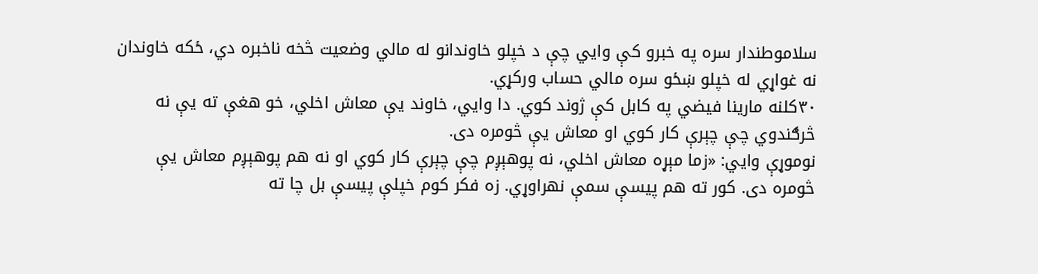سلاموطندار سره په خبرو کې وايي چې د خپلو خاوندانو له مالي وضعيت څخه ناخبره دي، ځکه خاوندان نه غواړي له خپلو ښځو سره مالي حساب ورکړي.
۳۰کلنه مارينا فيضي په کابل کې ژوند کوي. دا وايي، خاوند يې معاش اخلي، خو هغې ته یې نه څرګندوي چې چېرې کار کوي او معاش يې څومره دی.
نوموړې وايي: «زما مېړه معاش اخلي، نه پوهېږم چې چېرې کار کوي او نه هم پوهېږم معاش يې څومره دی. کور ته هم پيسې سمې نهراوړي. زه فکر کوم خپلې پيسې بل چا ته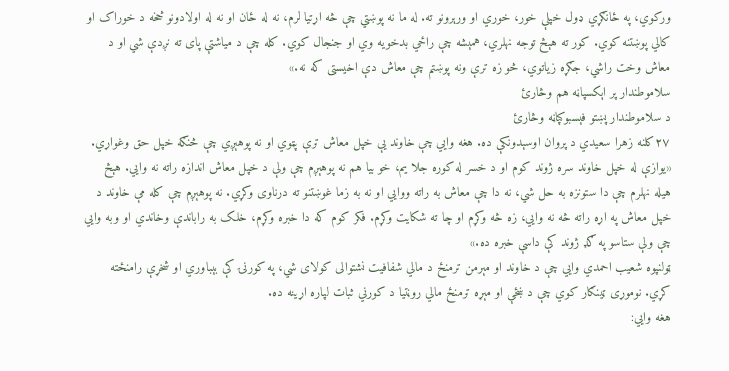ورکوي، په ځانګړي ډول خپلې خور، خوري او ورېرونو ته. له ما نه پوښتي چې څه اړتيا لرم، نه له ځان او نه له اولادونو څخه د خوراک او کالي پوښتنه کوي. کور ته هېڅ توجه نهلري، همېشه چې راځي بدخويه وي او جنجال کوي. کله چې د مياشتې پای ته نږدې شي او د معاش وخت راشي، جګړه زياتوي، څو زه ترې ونه پوښتم چې معاش دې اخيستی که نه.»
سلاموطندار پر اېکسپاڼه هم وڅارئ
د سلاموطندار پښتو فېسبوکپاڼه وڅارئ
۲۷کلنه زهرا سعیدي د پروان اوسېدونکې ده. هغه وايي چې خاوند يې خپل معاش ترې پټوي او نه پوهېږي چې څنګه خپل حق وغواړي. «يوازې له خپل خاوند سره ژوند کوم او د خسر له کوره جلا يم، خو بيا هم نه پوهېږم چې ولې د خپل معاش اندازه راته نه وايي. هېڅ هيله نهلرم چې دا ستونزه به حل شي، نه دا چې معاش به راته ووايي او نه به زما غوښتنو ته درناوی وکړي. نه پوهېږم چې کله مې خاوند د خپل معاش په اړه راته څه نه وايي، زه څه وکړم او چا ته شکايت وکړم. فکر کوم که دا خبره وکړم، خلک به راباندې وخاندي او وبه وايي چې ولې ستاسو په ګډ ژوند کې داسې خبره ده.»
ټولنپوه شعيب احمدي وايي چې د خاوند او مېرمن ترمنځ د مالي شفافيت نشتوالی کولای شي، په کورنۍ کې بېباوري او شخړې رامنځته کړي. نوموړی ټينګار کوي چې د ښځې او مېړه ترمنځ مالي روڼتيا د کورني ثبات لپاره اړينه ده.
هغه وايي: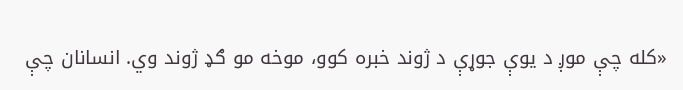«کله چې موږ د يوې جوړې د ژوند خبره کوو، موخه مو ګډ ژوند وي. انسانان چې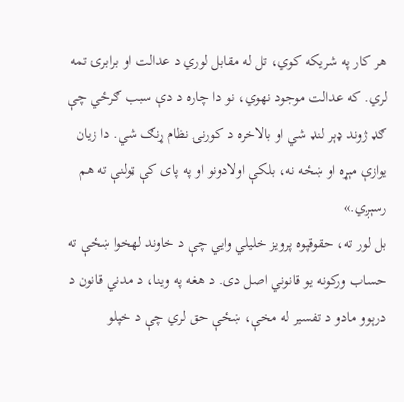هر کار په شريکه کوي، تل له مقابل لوري د عدالت او برابرۍ تمه لري. که عدالت موجود نهوي، نو دا چاره د دې سبب ګرځي چې ګډ ژوند ډېر لنډ شي او بالاخره د کورنۍ نظام ړنګ شي. دا زيان يوازې مېړه او ښځه نه، بلکې اولادونو او په پای کې ټولنې ته هم رسېږي.»
بل لور ته، حقوقپوه پرويز خليلي وايي چې د خاوند لهخوا ښځې ته حساب ورکونه يو قانوني اصل دی. د هغه په وينا، د مدني قانون د درېوو مادو د تفسير له مخې، ښځې حق لري چې د خپلو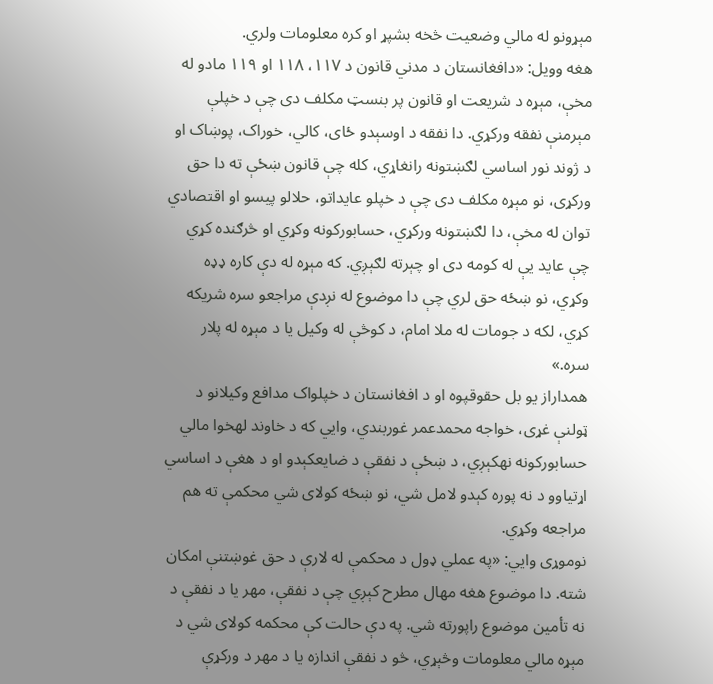مېړونو له مالي وضعيت څخه بشپړ او کره معلومات ولري.
هغه وویل: «دافغانستان د مدني قانون د ۱۱۷، ۱۱۸ او ۱۱۹ مادو له مخې، مېړه د شريعت او قانون پر بنسټ مکلف دی چې د خپلې مېرمنې نفقه ورکړي. دا نفقه د اوسېدو ځای، کالي، خوراک، پوښاک او د ژوند نور اساسي لګښتونه رانغاړي، کله چې قانون ښځې ته دا حق ورکړی، نو مېړه مکلف دی چې د خپلو عايداتو، حلالو پيسو او اقتصادي توان له مخې، دا لګښتونه ورکړي، حسابورکونه وکړي او څرګنده کړي چې عايد يې له کومه دی او چېرته لګېږي. که مېړه له دې کاره ډډه وکړي، نو ښځه حق لري چې دا موضوع له نږدې مراجعو سره شريکه کړي، لکه د جومات له ملا امام، د کوڅې له وکيل يا د مېړه له پلار سره.»
همداراز یو بل حقوقپوه او د افغانستان د خپلواک مدافع وکيلانو د ټولنې غړی، خواجه محمدعمر غوربندي، وايي که د خاوند لهخوا مالي حسابورکونه نهکېږي، د ښځې د نفقې د ضايعکېدو او د هغې د اساسي اړتياوو د نه پوره کېدو لامل شي، نو ښځه کولای شي محکمې ته هم مراجعه وکړي.
نوموړی وايي: «په عملي ډول د محکمې له لارې د حق غوښتنې امکان شته. دا موضوع هغه مهال مطرح کېږي چې د نفقې، مهر يا د نفقې د نه تأمين موضوع راپورته شي. په دې حالت کې محکمه کولای شي د مېړه مالي معلومات وڅېړي، څو د نفقې اندازه يا د مهر د ورکړې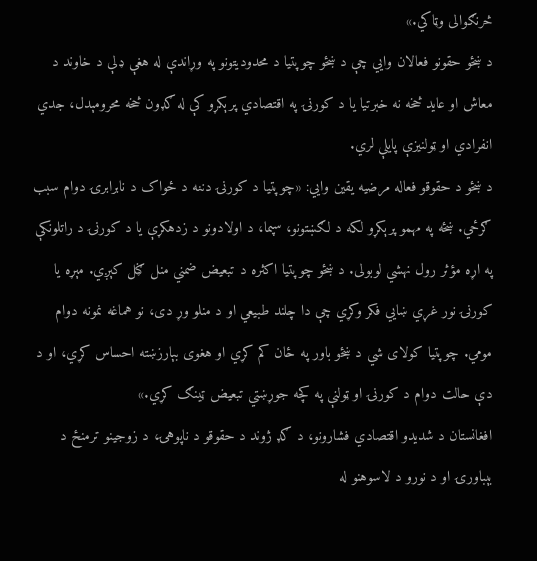څرنګوالی وټاکي.»
د ښځو حقونو فعالان وايي چې د ښځو چوپتیا د محدوديتونو په وړاندې له هغې ډلې د خاوند د معاش او عايد څخه نه خبرتیا يا د کورنۍ په اقتصادي پرېکړو کې له ګډون څخه محرومېدل، جدي انفرادي او ټولنیزې پایلې لري.
د ښځو د حقوقو فعاله مرضيه يقين وايي: «چوپتیا د کورنۍ دننه د ځواک د نابرابرۍ دوام سبب ګرځي. ښځه په مهمو پرېکړو لکه د لګښتونو، سپما، د اولادونو د زدهکړې يا د کورنۍ د راتلونکې په اړه مؤثر رول نهشي لوبولی. د ښځو چوپتیا اکثره د تبعیض ضمني منل ګڼل کېږي. مېړه يا کورنۍ نور غړي ښايي فکر وکړي چې دا چلند طبيعي او د منلو وړ دی، نو هماغه نمونه دوام مومي. چوپتیا کولای شي د ښځو باور په ځان کم کړي او هغوی بېارزښته احساس کړي، او د دې حالت دوام د کورنۍ او ټولنې په کچه جوړښتي تبعیض ټینګ کړي.»
افغانستان د شديدو اقتصادي فشارونو، د ګډ ژوند د حقوقو د ناپوهۍ، د زوجينو ترمنځ د بېباورۍ او د نورو د لاسوهنو له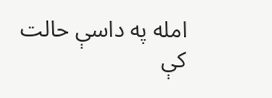امله په داسې حالت کې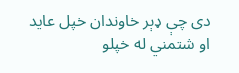دی چې ډېر خاوندان خپل عايد او شتمني له خپلو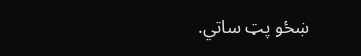ښځو پټ ساتي.